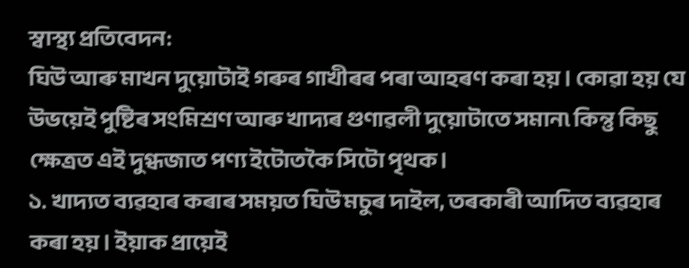স্বাস্থ্য প্ৰতিবেদন:
ঘিউ আৰু মাখন দুয়োটাই গৰুৰ গাখীৰৰ পৰা আহৰণ কৰা হয়। কোৱা হয় যে উভয়েই পুষ্টিৰ সংমিশ্রণ আৰু খাদ্যৰ গুণাৱলী দুয়োটাতে সমান৷ কিন্তু কিছু ক্ষেত্রত এই দুগ্ধজাত পণ্য ইটোতকৈ সিটো পৃথক।
১. খাদ্যত ব্যৱহাৰ কৰাৰ সময়ত ঘিউ মচুৰ দাইল, তৰকাৰী আদিত ব্যৱহাৰ কৰা হয়। ইয়াক প্রায়েই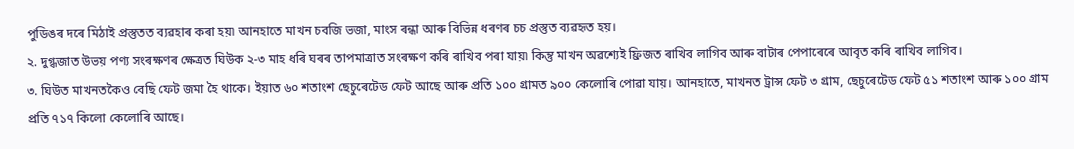পুডিঙৰ দৰে মিঠাই প্ৰস্তুতত ব্যৱহাৰ কৰা হয়৷ আনহাতে মাখন চবজি ভজা, মাংস ৰন্ধা আৰু বিভিন্ন ধৰণৰ চচ প্ৰস্তুত ব্যৱহৃত হয়।
২. দুগ্ধজাত উভয় পণ্য সংৰক্ষণৰ ক্ষেত্রত ঘিউক ২-৩ মাহ ধৰি ঘৰৰ তাপমাত্রাত সংৰক্ষণ কৰি ৰাখিব পৰা যায়৷ কিন্তু মাখন অৱশ্যেই ফ্রিজত ৰাখিব লাগিব আৰু বাটাৰ পেপাৰেৰে আবৃত কৰি ৰাখিব লাগিব।
৩. ঘিউত মাখনতকৈও বেছি ফেট জমা হৈ থাকে। ইয়াত ৬০ শতাংশ ছেচুৰেটেড ফেট আছে আৰু প্রতি ১০০ গ্রামত ৯০০ কেলোৰি পোৱা যায়। আনহাতে, মাখনত ট্রান্স ফেট ৩ গ্রাম, ছেচুৰেটেড ফেট ৫১ শতাংশ আৰু ১০০ গ্রাম প্রতি ৭১৭ কিলো কেলোৰি আছে।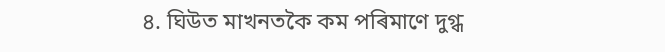৪. ঘিউত মাখনতকৈ কম পৰিমাণে দুগ্ধ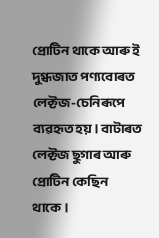প্রোটিন থাকে আৰু ই দুগ্ধজাত পণ্যবোৰত লেক্টজ-চেনিৰূপে ব্যৱহৃত হয়। বাটাৰত লেক্টজ ছুগাৰ আৰু প্রোটিন কেছিন থাকে।